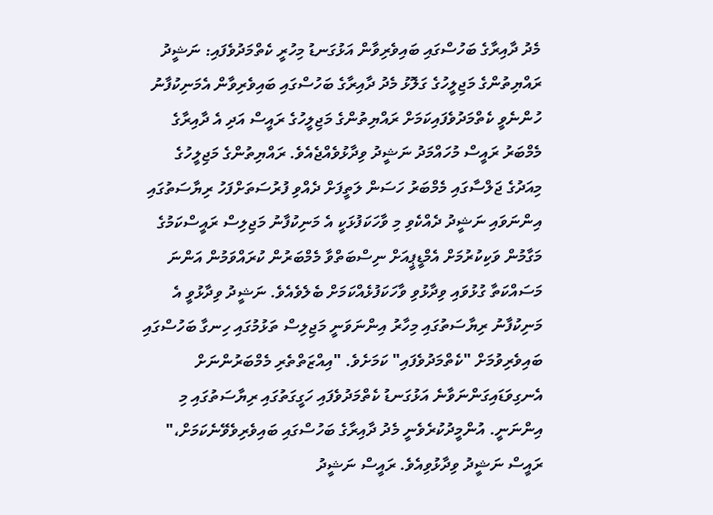މެދު ދާއިރާގެ ބަހުސްގައި ބައިވެރިވާން އަޅުގަނޑު މިހުރީ ކެތްމަދުވެފައި: ނަޝީދު
ރައްޔިތުންގެ މަޖިލީހުގެ ގަލޮޅު މެދު ދާއިރާގެ ބަހުސްގައި ބައިވެރިވާން އެމަނިކުފާނު ހުންނެވީ ކެތްމަދުވެފައިކަމަށް ރައްޔިތުންގެ މަޖިލީހުގެ ރައީސް އަދި އެ ދާއިރާގެ މެމްބަރު ރައީސް މުހައްމަދު ނަޝީދު ވިދާޅުވެއްޖެއެވެ. ރައްޔިތުންގެ މަޖިލީހުގެ މިއަދުގެ ޖަލްސާގައި މެމްބަރު ހަސަން ލަތީފަށް ދެއްވި ފުރުސަތަށްފަހު ރިޔާސަތުގައި އިންނަވައި ނަޝީދު ދެއްކެވި މި ވާހަކަފުޅަކީ އެ މަނިކުފާނު މަޖިލިސް ރައީސްކަމުގެ މަގާމުން ވަކިކުރުމަށް އެމްޑީޕީއަށް ނިސްބަތްވާ މެމްބަރުން ކުރައްވަމުން އަންނަ މަސައްކަތާ ގުޅުވައި ވިދާޅުވި ވާހަކަފުޅެއްކަމަށް ބެލެވެއެވެ. ނަޝީދު ވިދާޅުވީ އެ މަނިކުފާނު ރިޔާސަތުގައި މިހާރު އިންނަވަނީ މަޖިލިސް ތަޅުމުގައި ހިނގާ ބަހުސްގައި ބައިވެރިވުމަށް "ކެތްމަދުވެފައި" ކަމަށެވެ. "އިއްޒަތްތެރި މެމްބަރުންނަށް އެނގިވަޑައިގަންނަވާނެ އަޅުގަނޑު ކެތްމަދުވެފައި ހަގީގަތުގައި ރިޔާސަތުގައި މި އިންނަނީ. އުންމީދުކުރެވެނީ މެދު ދާއިރާގެ ބަހުސްގައި ބައިވެރިވެވޭނެކަމަށް،" ރައީސް ނަޝީދު ވިދާޅުވިއެވެ. ރައީސް ނަޝީދު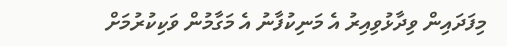މިފަދައިން ވިދާޅުވިއިރު އެ މަނިކުފާނު އެ މަގާމުން ވަކިކުރުމަށް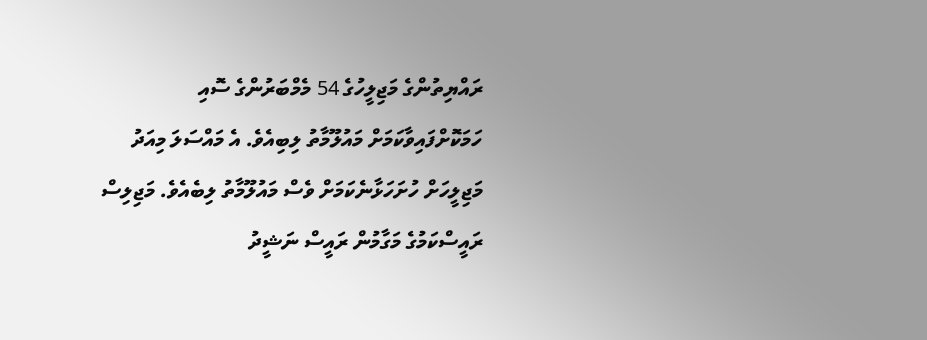ރައްޔިތުންގެ މަޖިލީހުގެ 54 މެމްބަރުންގެ ސޮއި ހަމަކޮށްފައިވާކަމަށް މައުލޫމާތު ލިބިއެވެ. އެ މައްސަލަ މިއަދު މަޖިލީހަށް ހުށަހަޅާނެކަމަށް ވެސް މައުލޫމާތު ލިބެއެވެ. މަޖިލިސް ރައީސްކަމުގެ މަގާމުން ރައީސް ނަޝީދު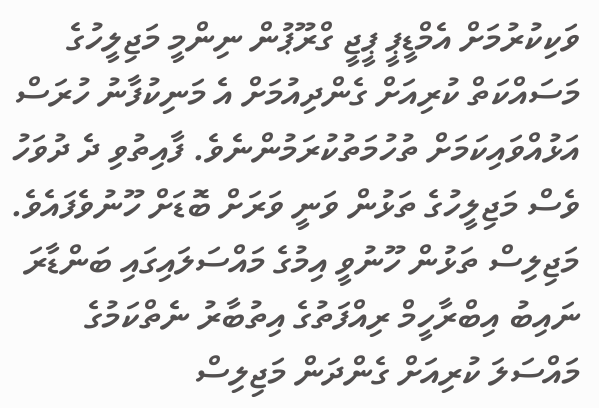ވަކިކުރުމަށް އެމްޑީޕީ ޕީޖީ ގްރޫޕުން ނިންމީ މަޖިލީހުގެ މަސައްކަތް ކުރިއަށް ގެންދިއުމަށް އެ މަނިކުފާނު ހުރަސް އަޅުއްވައިކަމަށް ތުހުމަތުކުރަމުންނެވެ. ފާއިތުވި ދެ ދުވަހު ވެސް މަޖިލީހުގެ ތަޅުން ވަނީ ވަރަށް ބޮޑަށް ހޫނުވެފައެވެ. މަޖިލިސް ތަޅުން ހޫނުވީ އިމުގެ މައްސަލައިގައި ބަންޑާރަ ނައިބު އިބްރާހީމް ރިއްފަތުގެ އިތުބާރު ނެތްކަމުގެ މައްސަލަ ކުރިއަށް ގެންދަން މަޖިލިސް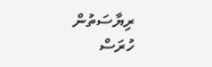ރިޔާސަތުން ހުރަސް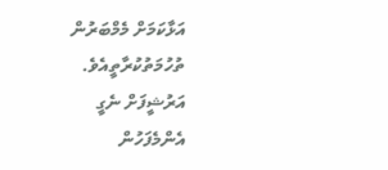އަޅާކަމަށް މެމްބަރުން ތުހުމަތުކުރާތީއެވެ.
އަރުޝީފަށް ނެގީ
އެންމެފަހުން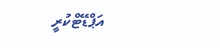އަޕްޑޭޓްކުރީ